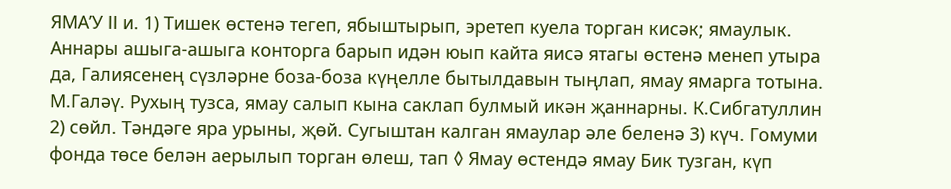ЯМА’У II и. 1) Тишек өстенә тегеп, ябыштырып, эретеп куела торган кисәк; ямаулык. Аннары ашыга-ашыга конторга барып идән юып кайта яисә ятагы өстенә менеп утыра да, Галиясенең сүзләрне боза-боза күңелле бытылдавын тыңлап, ямау ямарга тотына. М.Галәү. Рухың тузса, ямау салып кына саклап булмый икән җаннарны. К.Сибгатуллин 2) сөйл. Тәндәге яра урыны, җөй. Сугыштан калган ямаулар әле беленә 3) күч. Гомуми фонда төсе белән аерылып торган өлеш, тап ◊ Ямау өстендә ямау Бик тузган, күп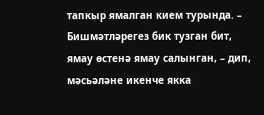тапкыр ямалган кием турында. – Бишмәтләрегез бик тузган бит, ямау өстенә ямау салынган, – дип, мәсьәләне икенче якка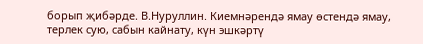борып җибәрде. В.Нуруллин. Киемнәрендә ямау өстендә ямау, терлек сую, сабын кайнату, күн эшкәртү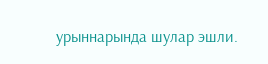урыннарында шулар эшли.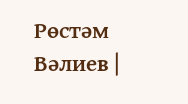Рөстәм Вәлиев |